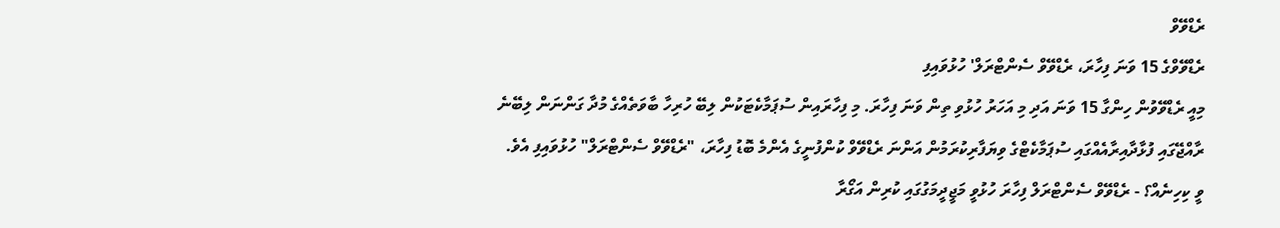ރެޑްވޭވް
ރެޑްވޭވްގެ 15 ވަނަ ފިހާރަ، ރެޑްވޭވް ސެންޓްރަލް' ހުޅުވައިފި
މިއީ ރެޑްވޭވުން ހިންގާ 15 ވަނަ އަދި މި އަހަރު ހުޅުވި ތިން ވަނަ ފިހާރަ. މި ފިހާރައިން ސުޕަމާކެޓަކުން ލިބޭ ހުރިހާ ބާވަތެއްގެ މުދާ ގަންނަން ލިބޭނެ
ރާއްޖޭގައި ފުޅާދާއިރާއެއްގައި ސުޕަމާކެޓްގެ ވިޔަފާރިކުރަމުން އަންނަ ރެޑްވޭވް ކުންފުނީގެ އެންމެ ބޮޑު ފިހާރަ، "ރެޑްވޭވް ސެންޓްރަލް" ހުޅުވައިފި އެވެ.
ވީ ކިހިނެއް؟ - ރެޑްވޭވް ސެންޓްރަލް ފިހާރަ ހުޅުވީ މަޖީދީމަގުގައި ކުރިން އަގޯރާ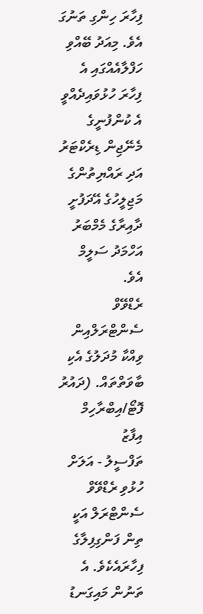ފިހާރަ ހިންގި ތަނުގަ އެވެ. މިއަދު ބޭއްވި ހަފްލާއެއްގައި އެ ފިހާރަ ހުޅުވައިދެއްވީ އެ ކުންފުނީގެ މެނޭޖިން ޑިރެކްޓަރު އަދި ރައްޔިތުންގެ މަޖިލީހުގެ އޭދަފުށީ ދާއިރާގެ މެމްބަރު އަހްމަދު ސަލީމް އެވެ.
ރެޑްވޭވް ސެންޓްރަލްއިން ވިއްކާ މުދަލުގެ އެކި ބާވަތްތައް. (ދައުރު ފޮޓޯ/އިބްރާހިމް އިފާޒު
ތަފްސީލު - އަލަށް ހުޅުވި ރެޑްވޭވް ސެންޓްރަލް އަކީ ތިން ފަންގިފިލާގެ ފިހާރައެކެވެ. އެ ތަނުން މައިގަނޑު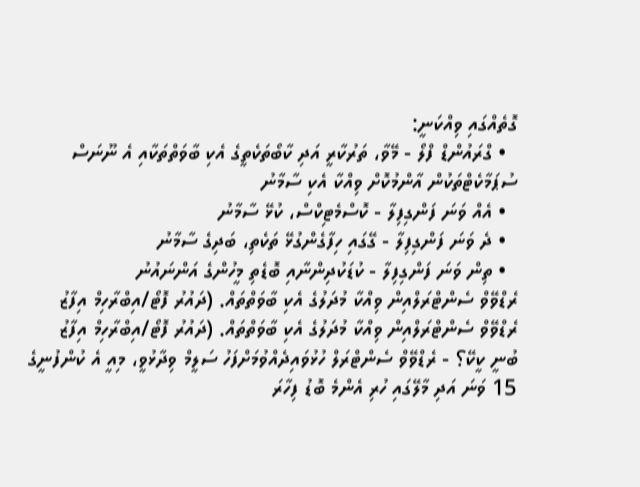ގޮތެއްގައި ވިއްކަނީ:
  • ގްރައުންޑް ފްލޯ - މޭވާ، ތަރުކާރީ އަދި ކާބޯތަކެތީގެ އެކި ބާވަތްތަކާއި އެ ނޫނަސް ސުޕަމާކެޓްތަކުން އާންމުކޮށް ވިއްކާ އެކި ސާމާނު
  • އެއް ވަނަ ފަންގިފިލާ - ކޮސްމެޓިކްސް، ކުޅޭ ސާމާނު
  • ދެ ވަނަ ފަންގިފިލާ - ގޭގައި ހިފާގެންގުޅޭ ތަކެތި، ބަދިގެ ސާމާނު
  • ތިން ވަނަ ފަންގިފިލާ - ކުޑަކުދިންނާއި ބޮޑެތި މީހުންގެ އަންނައުނު
ރެޑްވޭވް ސެންޓްރަލްއިން ވިއްކާ މުދަލުގެ އެކި ބާވަތްތައް. (ދައުރު ފޮޓޯ/އިބްރާހިމް އިފާޒު
ރެޑްވޭވް ސެންޓްރަލްއިން ވިއްކާ މުދަލުގެ އެކި ބާވަތްތައް. (ދައުރު ފޮޓޯ/އިބްރާހިމް އިފާޒު
ބުނީ ކީކޭ؟ - ރެޑްވޭވް ސެންޓްރަލް ހުޅުވައިދެއްވުމަށްފަހު ސަލީމް ވިދާޅުވީ، މިއީ އެ ކުންފުނީގެ 15 ވަނަ އަދި މާލޭގައި ހުރި އެންމެ ބޮޑު ފިހާރަ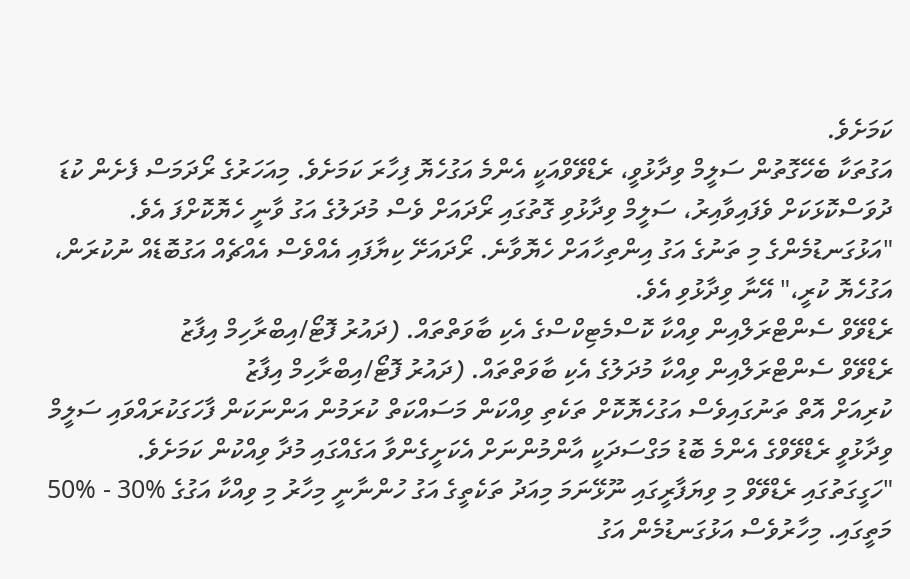ކަމަށެވެ.
އަގުތަކާ ބެހޭގޮތުން ސަލީމް ވިދާޅުވީ، ރެޑްވޭވްއަކީ އެންމެ އަގުހެޔޮ ފިހާރަ ކަމަށެވެ. މިއަހަރުގެ ރޯދަމަސް ފެށެން ކުޑަ ދުވަސްކޮޅަކަށް ވެފައިވާއިރު، ސަލީމް ވިދާޅުވި ގޮތުގައި ރޯދައަށް ވެސް މުދަލުގެ އަގު ވާނީ ހެޔޮކޮށްފަ އެވެ.
"އަޅުގަނޑުމެންގެ މި ތަނުގެ އަގު އިންތިހާއަށް ހެޔޮވާނެ. ރޯދައަށޭ ކިޔާފައި އެއްވެސް އެއްޗެއް އަގުބޮޑެއް ނުކުރަން، އަގުހެޔޮ ކުރީ،" އޭނާ ވިދާޅުވި އެވެ.
ރެޑްވޭވް ސެންޓްރަލްއިން ވިއްކާ ކޮސްމެޓިކްސްގެ އެކި ބާވަތްތައް. (ދައުރު ފޮޓޯ/އިބްރާހިމް އިފާޒު
ރެޑްވޭވް ސެންޓްރަލްއިން ވިއްކާ މުދަލުގެ އެކި ބާވަތްތައް. (ދައުރު ފޮޓޯ/އިބްރާހިމް އިފާޒު
ކުރިއަށް އޮތް ތަނުގައިވެސް އަގުހެޔޮކޮށް ތަކެތި ވިއްކަން މަސައްކަތް ކުރަމުން އަންނަކަން ފާހަގަކުރައްވައި ސަލީމް ވިދާޅުވީ ރެޑްވޭވްގެ އެންމެ ބޮޑު މަގްސަދަކީ އާންމުންނަށް އެކަށީގެންވާ އަގެއްގައި މުދާ ވިއްކުން ކަމަށެވެ.
"ހަގީގަތުގައި ރެޑްވޭވް މި ވިޔަފާރީގައި ނޫޅޭނަމަ މިއަދު ތަކެތީގެ އަގު ހުންނާނީ މިހާރު މި ވިއްކާ އަގުގެ %30 - %50 މަތީގައި. މިހާރުވެސް އަޅުގަނޑުމެން އަގު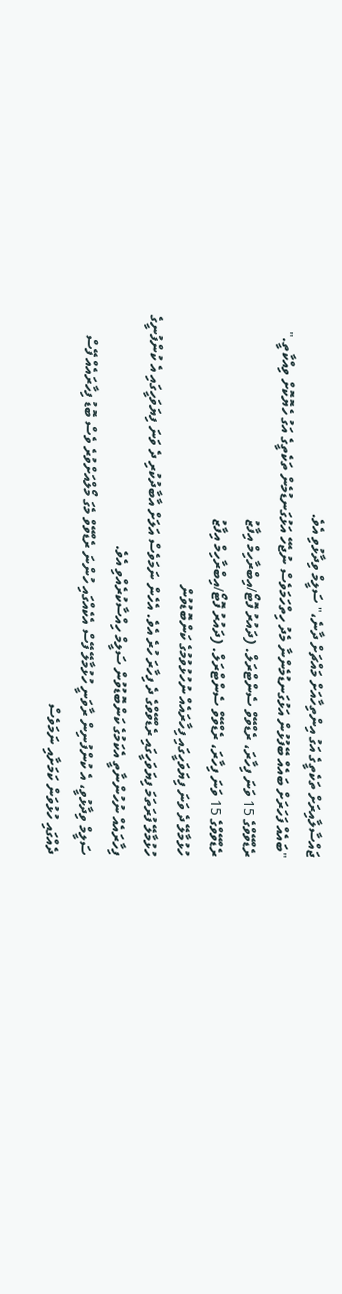ޖައްސާލާއިރަށް ތަކެތީގެ އަގު އިންތިހާއަށް މައްޗަށް ދާނެ،" ސަލީމް ވިދާޅުވި އެވެ.
"ބައެއް ފަހަރަށް ބައެއް ބޭފުޅުން އަޅުގަނޑުމެންނާ މެދު ހިތްހަމަވެސް ނުޖެހޭ އަޅުގަނޑުމެން ތަކެތީގެ އަގު ހެޔޮކޮށް ވިއްކާތީ."
ރެޑްވޭވްގެ 15 ވަނަ ފިހާރަ، ރެޑްވޭވް ސެންޓްރަލް. (ދައުރު ފޮޓޯ/އިބްރާހިމް އިފާޒު
ރެޑްވޭވްގެ 15 ވަނަ ފިހާރަ، ރެޑްވޭވް ސެންޓްރަލް. (ދައުރު ފޮޓޯ/އިބްރާހިމް އިފާޒު
ހުޅުމާލޭ ދެ ވަނަ ފިޔަވަހީގައި ފިހާރައެއް ނުހުޅުވުމުގެ ކަންބޮޑުވުން
ހުޅުމާލޭ ފުރަތަމަ ފިޔަވަހީގައި ރެޑްވޭވްގެ ދެ ފިހާރަ ހުރެ އެވެ. އެހެން ނަމަވެސް އަލަށް އާބާދުކުރި ދެ ވަނަ ފިޔަވަހީގައި އެ ކުންފުނީގެ ފިހާރައެއް ނުހުންނާތީ އެކަމުގެ ކަންބޮޑުވުން ސަލީމް ހިއްސާކުރެއްވި އެވެ.
ސަލީމް ވިދާޅުވީ، އެ ކުންފުނިން ރާވަނީ ހުޅުމާލޭ ފޭސް އެކެއްގައި ހުންނަ ރެޑްވޭވް މެގަ މޯލްއަށްވުރެ ވެސް ބޮޑު ފިހާރައެއް ފޭސް ދެއްގައި ހުޅުވަން ކަމަށާއި ނަމަވެސް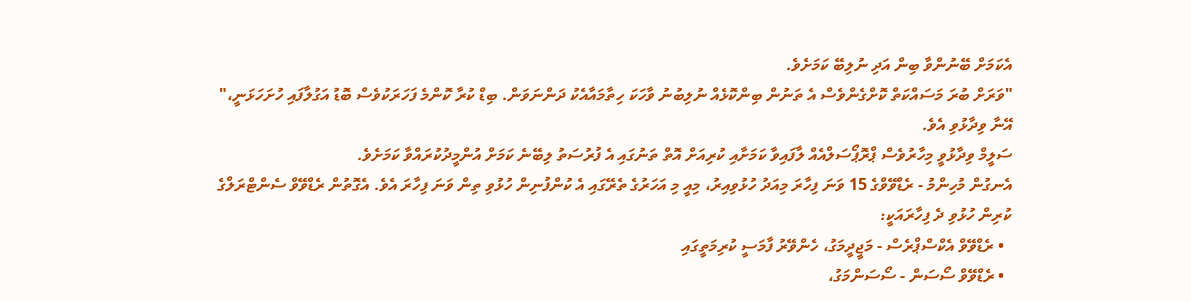އެކަމަށް ބޭނުންވާ ބިން އަދި ނުލިބޭ ކަމަށެވެ.
"ވަރަށް ބުރަ މަސައްކަތް ކޮށްގެންވެސް އެ ތަނުން ބިންކޮޅެއް ނުލިބުނު ވާހަކަ ހިތާމައާއެކު ދަންނަވަން. ބިޑް ކުރާ ކޮންމެ ފަހަރަކުވެސް ބޮޑު އަގުލާފައި ހުށަހަޅަނީ،" އޭނާ ވިދާޅުވި އެވެ.
ސަލީމް ވިދާޅުވީ މިހާރުވެސް ޕްރޮޕޯސަލްއެއް ލާފައިވާ ކަމަށާއި ކުރިއަށް އޮތް ތަނުގައި އެ ފުރުސަތު ލިބޭނެ ކަމަށް އުންމީދުކުރައްވާ ކަމަށެވެ.
އެނގުން މުހިންމު - ރެޑްވޭވްގެ 15 ވަނަ ފިހާރަ މިއަދު ހުޅުވިއިރު، މިއީ މި އަހަރުގެ ތެރޭގައި އެ ކުންފުނިން ހުޅުވި ތިން ވަނަ ފިހާރަ އެވެ. އެގޮތުން ރެޑްވޭވް ސެންޓްރަލްގެ ކުރިން ހުޅުވި ދެ ފިހާރައަކީ:
  • ރެޑްވޭވް އެކްސްޕްރެސް - މަޖީދީމަގު، ހެންވޭރު ފާމަސީ ކުރިމަތީގައި
  • ރެޑްވޭވް ސޯސަން - ސޯސަންމަގު،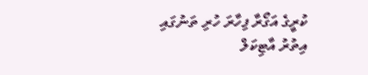ކުރީގެ އަގޯރާ ފިހާރަ ހުރި ތަނުގައި
އިތުރު އާޓިކަލް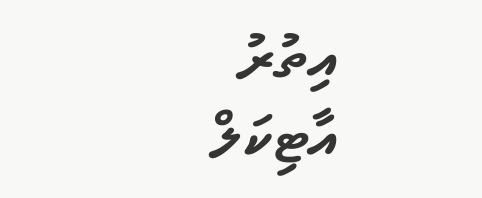އިތުރު އާޓިކަލް